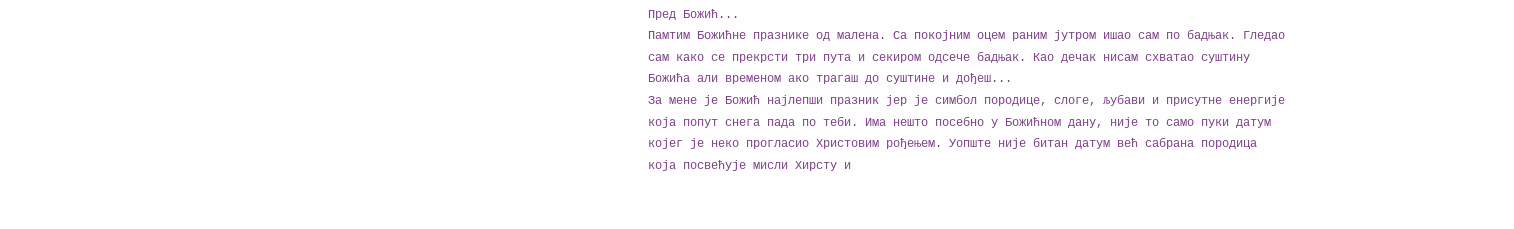Пред Божић...
Памтим Божићне празнике од малена. Са покојним оцем раним јутром ишао сам по бадњак. Гледао сам како се прекрсти три пута и секиром одсече бадњак. Као дечак нисам схватао суштину Божића али временом ако трагаш до суштине и дођеш...
За мене је Божић најлепши празник јер је симбол породице, слоге, љубави и присутне енергије која попут снега пада по теби. Има нешто посебно у Божићном дану, није то само пуки датум којег је неко прогласио Христовим рођењем. Уопште није битан датум већ сабрана породица која посвећује мисли Хирсту и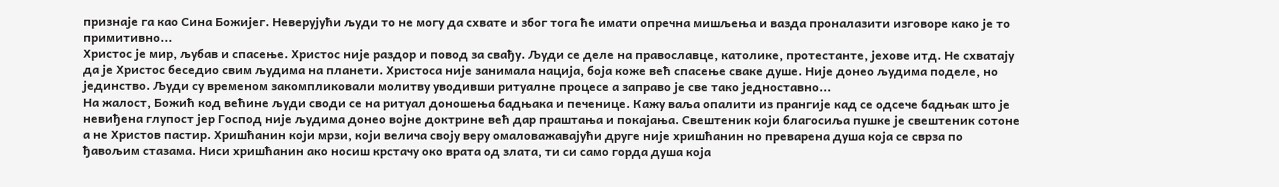признаје га као Сина Божијег. Неверујући људи то не могу да схвате и због тога ће имати опречна мишљења и вазда проналазити изговоре како је то примитивно...
Христос је мир, љубав и спасење. Христос није раздор и повод за свађу. Људи се деле на православце, католике, протестанте, јехове итд. Не схватају да је Христос беседио свим људима на планети. Христоса није занимала нација, боја коже већ спасење сваке душе. Није донео људима поделе, но јединство. Људи су временом закомпликовали молитву уводивши ритуалне процесе а заправо је све тако једноставно...
На жалост, Божић код већине људи своди се на ритуал доношења бадњака и печенице. Кажу ваља опалити из прангије кад се одсече бадњак што је невиђена глупост јер Господ није људима донео војне доктрине већ дар праштања и покајања. Свештеник који благосиља пушке је свештеник сотоне а не Христов пастир. Хришћанин који мрзи, који велича своју веру омаловажавајући друге није хришћанин но преварена душа која се сврза по ђавољим стазама. Ниси хришћанин ако носиш крстачу око врата од злата, ти си само горда душа која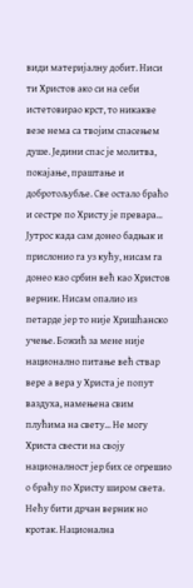види материјалну добит. Ниси ти Христов ако си на себи истетовирао крст, то никакве везе нема са твојим спасењем душе. Једини спас је молитва, покајање, праштање и добротољубље. Све остало браћо и сестре по Христу је превара...
Јутрос када сам донео бадњак и прислонио га уз кућу, нисам га донео као србин већ као Христов верник. Нисам опалио из петарде јер то није Хришћанско учење. Божић за мене није национално питање већ ствар вере а вера у Христа је попут ваздуха, намењена свим плућима на свету... Не могу Христа свести на своју националност јер бих се огрешио о браћу по Христу широм света. Нећу бити дрчан верник но кротак. Национална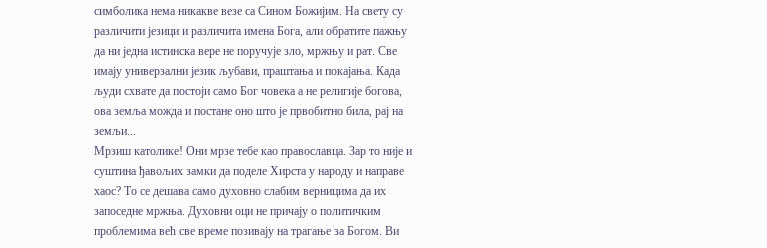симболика нема никакве везе са Сином Божијим. На свету су различити језици и различита имена Бога, али обратите пажњу да ни једна истинска вере не поручује зло, мржњу и рат. Све имају универзални језик љубави, праштања и покајања. Када људи схвате да постоји само Бог човека а не религије богова, ова земља можда и постане оно што је првобитно била, рај на земљи...
Мрзиш католике! Они мрзе тебе као православца. Зар то није и суштина ђавољих замки да поделе Хирста у народу и направе хаос? То се дешава само духовно слабим верницима да их запоседне мржња. Духовни оци не причају о политичким проблемима већ све време позивају на трагање за Богом. Ви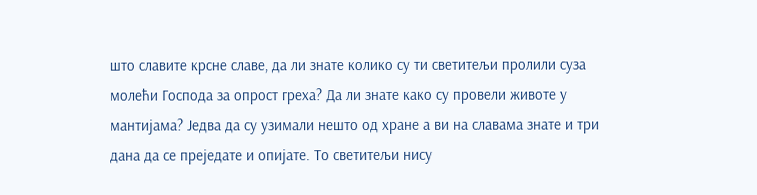што славите крсне славе, да ли знате колико су ти светитељи пролили суза молећи Господа за опрост греха? Да ли знате како су провели животе у мантијама? Једва да су узимали нешто од хране а ви на славама знате и три дана да се преједате и опијате. То светитељи нису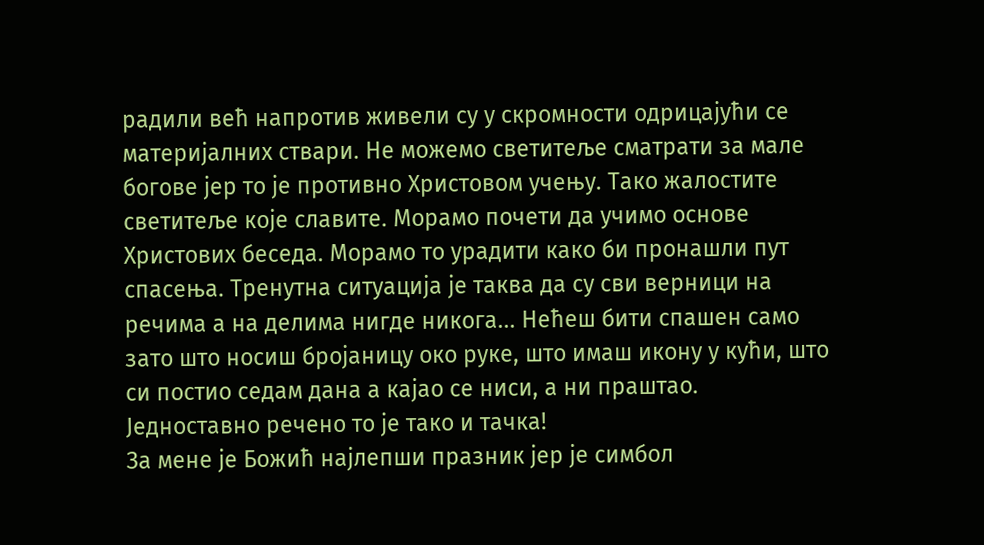радили већ напротив живели су у скромности одрицајући се материјалних ствари. Не можемо светитеље сматрати за мале богове јер то је противно Христовом учењу. Тако жалостите светитеље које славите. Морамо почети да учимо основе Христових беседа. Морамо то урадити како би пронашли пут спасења. Тренутна ситуација је таква да су сви верници на речима а на делима нигде никога... Нећеш бити спашен само зато што носиш бројаницу око руке, што имаш икону у кући, што си постио седам дана а кајао се ниси, а ни праштао. Једноставно речено то је тако и тачка!
За мене је Божић најлепши празник јер је симбол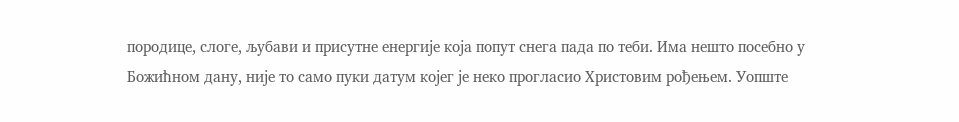породице, слоге, љубави и присутне енергије која попут снега пада по теби. Има нешто посебно у Божићном дану, није то само пуки датум којег је неко прогласио Христовим рођењем. Уопште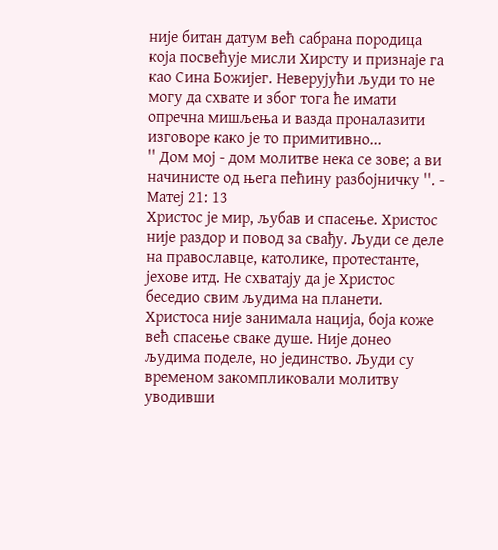није битан датум већ сабрана породица која посвећује мисли Хирсту и признаје га као Сина Божијег. Неверујући људи то не могу да схвате и због тога ће имати опречна мишљења и вазда проналазити изговоре како је то примитивно...
'' Дом мој - дом молитве нека се зове; а ви начинисте од њега пећину разбојничку ''. - Матеј 21: 13
Христос је мир, љубав и спасење. Христос није раздор и повод за свађу. Људи се деле на православце, католике, протестанте, јехове итд. Не схватају да је Христос беседио свим људима на планети. Христоса није занимала нација, боја коже већ спасење сваке душе. Није донео људима поделе, но јединство. Људи су временом закомпликовали молитву уводивши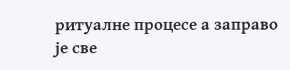ритуалне процесе а заправо је све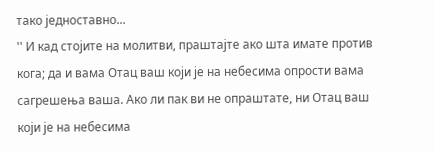тако једноставно...
'' И кад стојите на молитви, праштајте ако шта имате против кога; да и вама Отац ваш који је на небесима опрости вама сагрешења ваша. Ако ли пак ви не опраштате, ни Отац ваш који је на небесима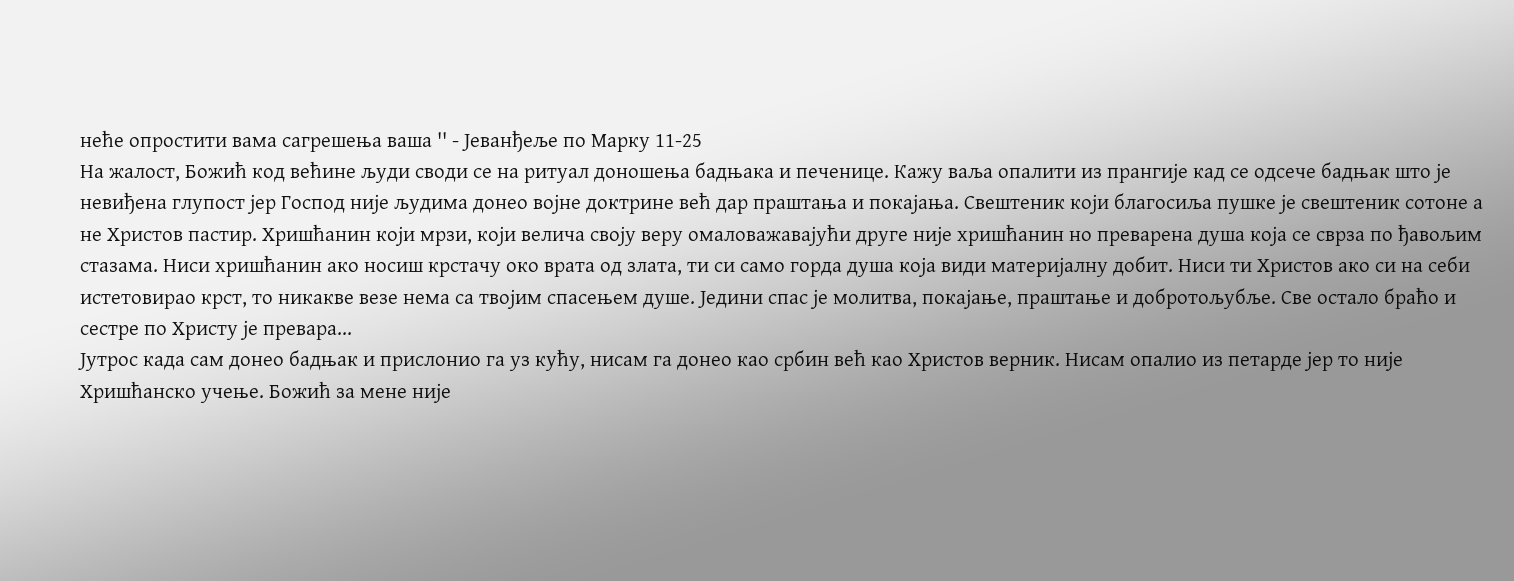неће опростити вама сагрешења ваша '' - Јеванђеље по Марку 11-25
На жалост, Божић код већине људи своди се на ритуал доношења бадњака и печенице. Кажу ваља опалити из прангије кад се одсече бадњак што је невиђена глупост јер Господ није људима донео војне доктрине већ дар праштања и покајања. Свештеник који благосиља пушке је свештеник сотоне а не Христов пастир. Хришћанин који мрзи, који велича своју веру омаловажавајући друге није хришћанин но преварена душа која се сврза по ђавољим стазама. Ниси хришћанин ако носиш крстачу око врата од злата, ти си само горда душа која види материјалну добит. Ниси ти Христов ако си на себи истетовирао крст, то никакве везе нема са твојим спасењем душе. Једини спас је молитва, покајање, праштање и добротољубље. Све остало браћо и сестре по Христу је превара...
Јутрос када сам донео бадњак и прислонио га уз кућу, нисам га донео као србин већ као Христов верник. Нисам опалио из петарде јер то није Хришћанско учење. Божић за мене није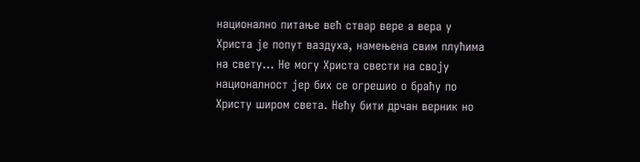национално питање већ ствар вере а вера у Христа је попут ваздуха, намењена свим плућима на свету... Не могу Христа свести на своју националност јер бих се огрешио о браћу по Христу широм света. Нећу бити дрчан верник но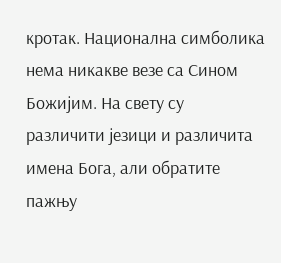кротак. Национална симболика нема никакве везе са Сином Божијим. На свету су различити језици и различита имена Бога, али обратите пажњу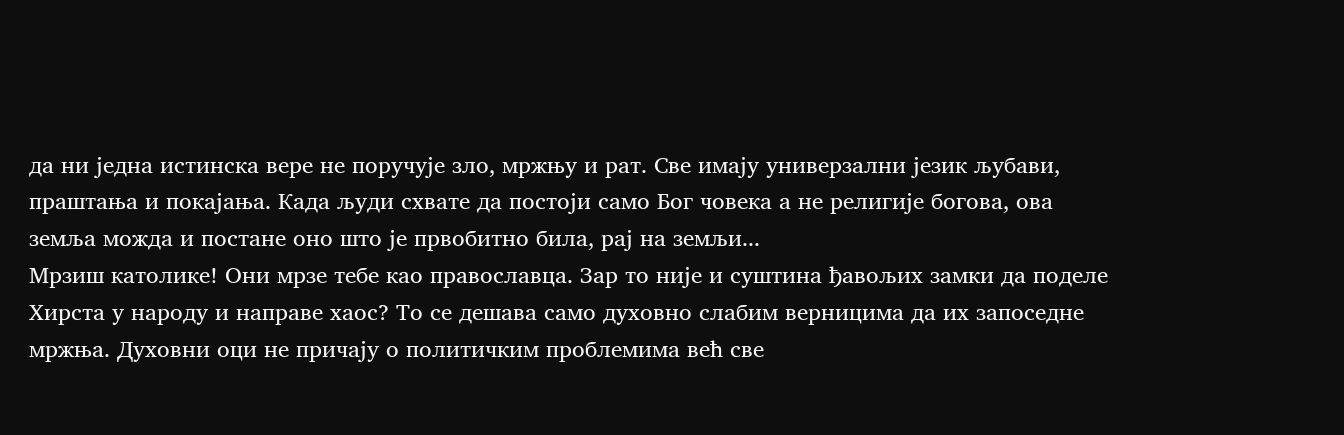да ни једна истинска вере не поручује зло, мржњу и рат. Све имају универзални језик љубави, праштања и покајања. Када људи схвате да постоји само Бог човека а не религије богова, ова земља можда и постане оно што је првобитно била, рај на земљи...
Мрзиш католике! Они мрзе тебе као православца. Зар то није и суштина ђавољих замки да поделе Хирста у народу и направе хаос? То се дешава само духовно слабим верницима да их запоседне мржња. Духовни оци не причају о политичким проблемима већ све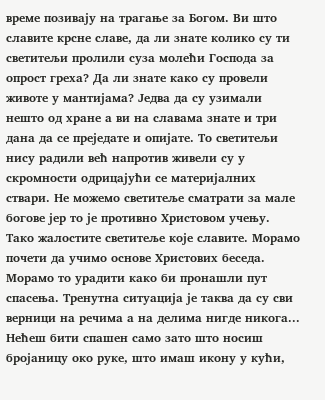време позивају на трагање за Богом. Ви што славите крсне славе, да ли знате колико су ти светитељи пролили суза молећи Господа за опрост греха? Да ли знате како су провели животе у мантијама? Једва да су узимали нешто од хране а ви на славама знате и три дана да се преједате и опијате. То светитељи нису радили већ напротив живели су у скромности одрицајући се материјалних ствари. Не можемо светитеље сматрати за мале богове јер то је противно Христовом учењу. Тако жалостите светитеље које славите. Морамо почети да учимо основе Христових беседа. Морамо то урадити како би пронашли пут спасења. Тренутна ситуација је таква да су сви верници на речима а на делима нигде никога... Нећеш бити спашен само зато што носиш бројаницу око руке, што имаш икону у кући,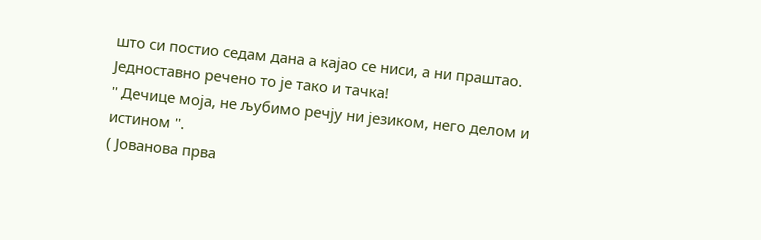што си постио седам дана а кајао се ниси, а ни праштао. Једноставно речено то је тако и тачка!
'' Дечице моја, не љубимо речју ни језиком, него делом и истином ''.
( Јованова прва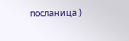посланица )